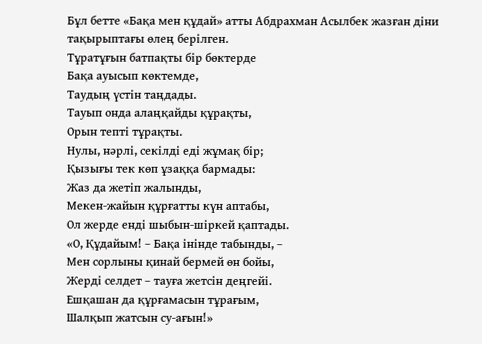Бұл бетте «Бақа мен құдай» атты Абдрахман Асылбек жазған діни тақырыптағы өлең берілген.
Тұратұғын батпақты бір бөктерде
Бақа ауысып көктемде,
Таудың үстін таңдады.
Тауып онда алаңқайды құрақты,
Орын тепті тұрақты.
Нулы, нәрлі, секілді еді жұмақ бір;
Қызығы тек көп ұзаққа бармады:
Жаз да жетіп жалынды,
Мекен-жайын құрғатты күн аптабы,
Ол жерде енді шыбын-шіркей қаптады.
«О, Құдайым! – Бақа інінде табынды, –
Мен сорлыны қинай бермей өн бойы,
Жерді селдет – тауға жетсін деңгейі.
Ешқашан да құрғамасын тұрағым,
Шалқып жатсын су-ағын!»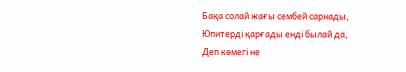Бақа солай жағы сембей сарнады,
Юпитерді қарғады енді былай да,
Деп көмегі не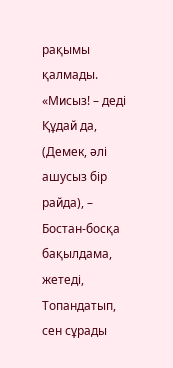рақымы қалмады.
«Мисыз! – деді Құдай да,
(Демек, әлі ашусыз бір райда), –
Бостан-босқа бақылдама, жетеді,
Топандатып, сен сұрады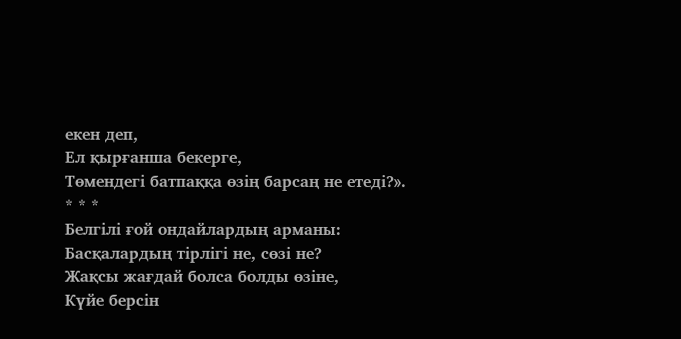екен деп,
Ел қырғанша бекерге,
Төмендегі батпаққа өзің барсаң не етеді?».
* * *
Белгілі ғой ондайлардың арманы:
Басқалардың тірлігі не, сөзі не?
Жақсы жағдай болса болды өзіне,
Күйе берсін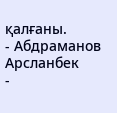қалғаны.
- Абдраманов Арсланбек
-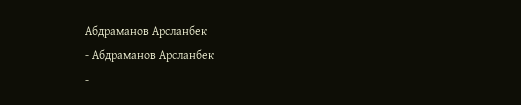Абдраманов Арсланбек
- Абдраманов Арсланбек
-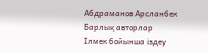Абдраманов Арсланбек
Барлық авторлар
Ілмек бойынша іздеу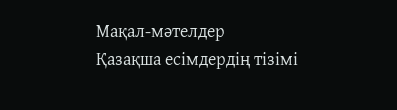Мақал-мәтелдер
Қазақша есімдердің тізімі